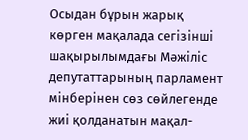Осыдан бұрын жарық көрген мақалада сегізінші шақырылымдағы Мәжіліс депутаттарының парламент мінберінен сөз сөйлегенде жиі қолданатын мақал-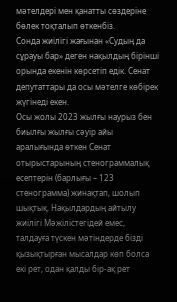мәтелдері мен қанатты сөздеріне бөлек тоқталып өткенбіз.
Сонда жиілігі жағынан «Судың да сұрауы бар» деген нақылдың бірінші орында екенін көрсетіп едік. Сенат депутаттары да осы мәтелге көбірек жүгінеді екен.
Осы жолы 2023 жылғы наурыз бен биылғы жылғы сәуір айы аралығында өткен Сенат отырыстарының стенограммалық есептерін (барлығы – 123 стенограмма) жинақтап, шолып шықтық. Нақылдардың айтылу жиілігі Мәжілістегідей емес, талдауға түскен мәтіндерде бізді қызықтырған мысалдар көп болса екі рет, одан қалды бір-ақ рет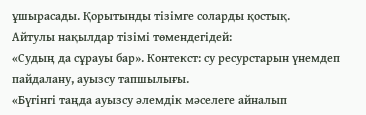ұшырасады. Қорытынды тізімге соларды қостық.
Айтулы нақылдар тізімі төмендегідей:
«Судың да сұрауы бар». Контекст: су ресурстарын үнемдеп пайдалану, ауызсу тапшылығы.
«Бүгінгі таңда ауызсу әлемдік мәселеге айналып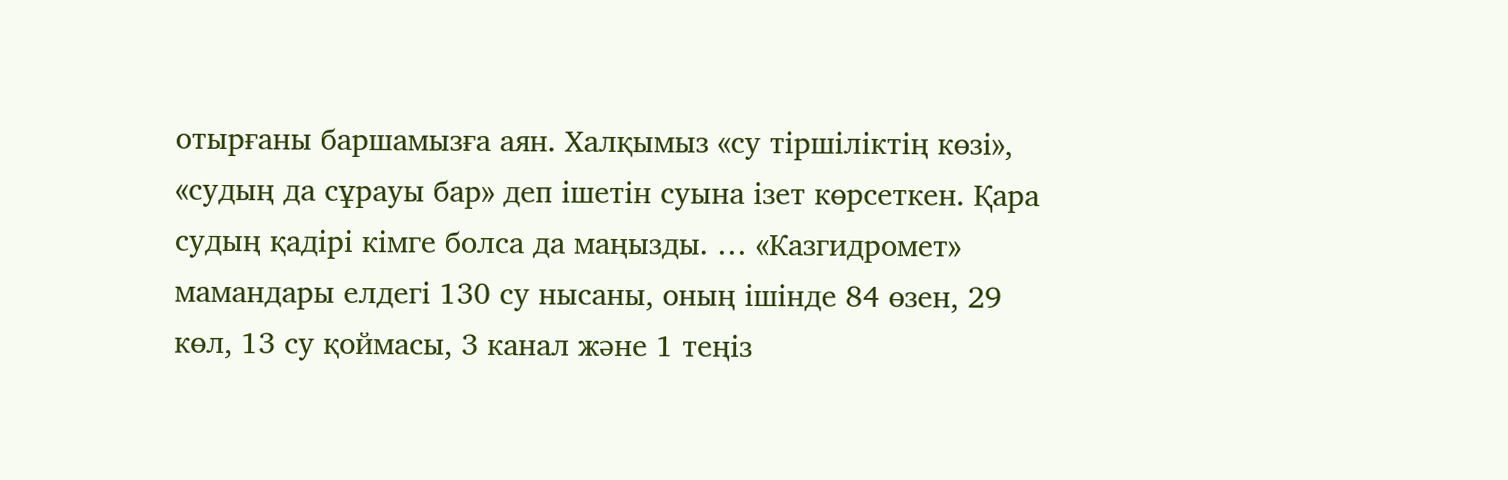отырғаны баршамызға аян. Халқымыз «су тіршіліктің көзі», «судың да сұрауы бар» деп ішетін суына ізет көрсеткен. Қара судың қадірі кімге болса да маңызды. … «Казгидромет» мамандары елдегі 130 су нысаны, оның ішінде 84 өзен, 29 көл, 13 су қоймасы, 3 канал және 1 теңіз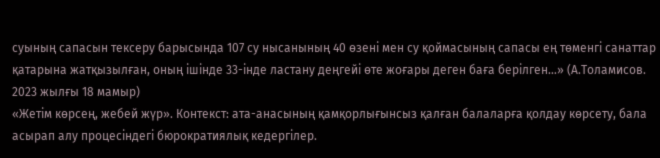суының сапасын тексеру барысында 107 су нысанының 40 өзені мен су қоймасының сапасы ең төменгі санаттар қатарына жатқызылған, оның ішінде 33-інде ластану деңгейі өте жоғары деген баға берілген…» (А.Толамисов. 2023 жылғы 18 мамыр)
«Жетім көрсең, жебей жүр». Контекст: ата-анасының қамқорлығынсыз қалған балаларға қолдау көрсету, бала асырап алу процесіндегі бюрократиялық кедергілер.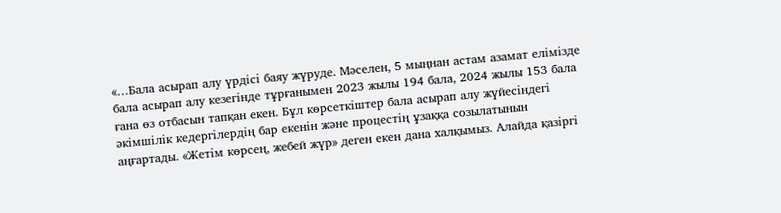«…Бала асырап алу үрдісі баяу жүруде. Мәселен, 5 мыңнан астам азамат елімізде бала асырап алу кезегінде тұрғанымен 2023 жылы 194 бала, 2024 жылы 153 бала ғана өз отбасын тапқан екен. Бұл көрсеткіштер бала асырап алу жүйесіндегі әкімшілік кедергілердің бар екенін және процестің ұзаққа созылатынын аңғартады. «Жетім көрсең, жебей жүр» деген екен дана халқымыз. Алайда қазіргі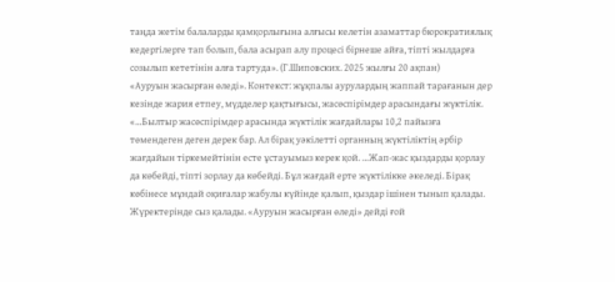таңда жетім балаларды қамқорлығына алғысы келетін азаматтар бюрократиялық кедергілерге тап болып, бала асырап алу процесі бірнеше айға, тіпті жылдарға созылып кететінін алға тартуда». (Г.Шиповских. 2025 жылғы 20 ақпан)
«Ауруын жасырған өледі». Контекст: жұқпалы аурулардың жаппай тарағанын дер кезінде жария етпеу, мүдделер қақтығысы, жасөспірімдер арасындағы жүктілік.
«…Былтыр жасөспірімдер арасында жүктілік жағдайлары 10,2 пайызға төмендеген деген дерек бар. Ал бірақ уәкілетті органның жүктіліктің әрбір жағдайын тіркемейтінін есте ұстауымыз керек қой. …Жап-жас қыздарды қорлау да көбейді, тіпті зорлау да көбейді. Бұл жағдай ерте жүктілікке әкеледі. Бірақ көбінесе мұндай оқиғалар жабулы күйінде қалып, қыздар ішінен тынып қалады. Жүректерінде сыз қалады. «Ауруын жасырған өледі» дейді ғой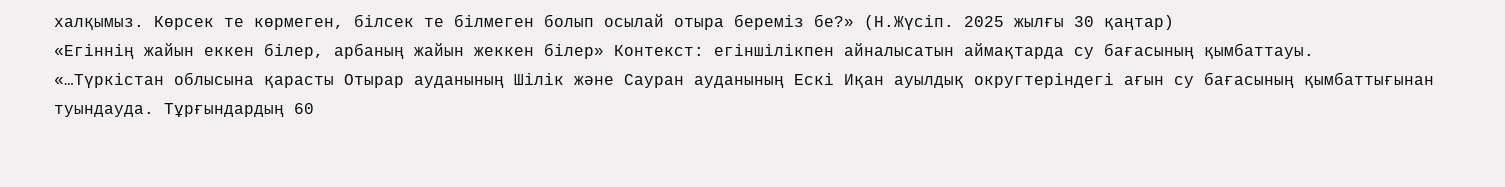халқымыз. Көрсек те көрмеген, білсек те білмеген болып осылай отыра береміз бе?» (Н.Жүсіп. 2025 жылғы 30 қаңтар)
«Егіннің жайын еккен білер, арбаның жайын жеккен білер» Контекст: егіншілікпен айналысатын аймақтарда су бағасының қымбаттауы.
«…Түркістан облысына қарасты Отырар ауданының Шілік және Сауран ауданының Ескі Иқан ауылдық округтеріндегі ағын су бағасының қымбаттығынан туындауда. Тұрғындардың 60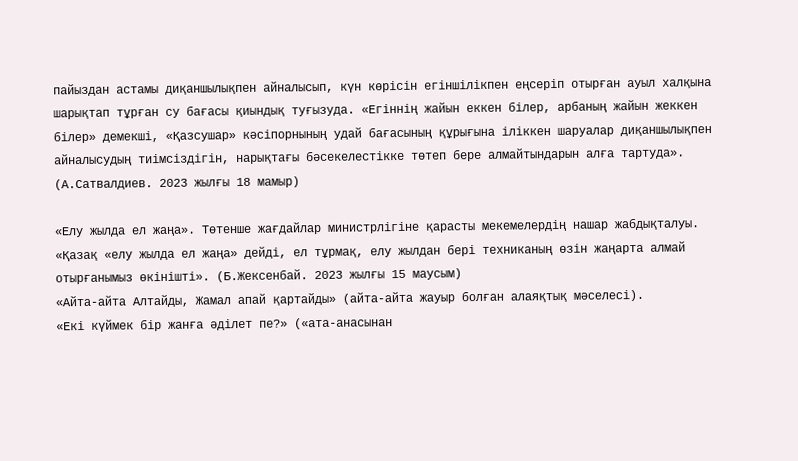пайыздан астамы диқаншылықпен айналысып, күн көрісін егіншілікпен еңсеріп отырған ауыл халқына шарықтап тұрған су бағасы қиындық туғызуда. «Егіннің жайын еккен білер, арбаның жайын жеккен білер» демекші, «Қазсушар» кәсіпорнының удай бағасының құрығына іліккен шаруалар диқаншылықпен айналысудың тиімсіздігін, нарықтағы бәсекелестікке төтеп бере алмайтындарын алға тартуда». (А.Сатвалдиев. 2023 жылғы 18 мамыр)

«Елу жылда ел жаңа». Төтенше жағдайлар министрлігіне қарасты мекемелердің нашар жабдықталуы.
«Қазақ «елу жылда ел жаңа» дейді, ел тұрмақ, елу жылдан бері техниканың өзін жаңарта алмай отырғанымыз өкінішті». (Б.Жексенбай. 2023 жылғы 15 маусым)
«Айта-айта Алтайды, Жамал апай қартайды» (айта-айта жауыр болған алаяқтық мәселесі).
«Екі күймек бір жанға әділет пе?» («ата-анасынан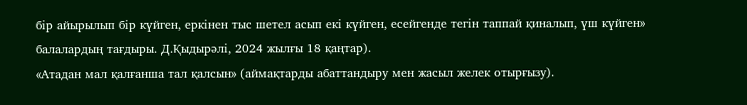бір айырылып бір күйген, еркінен тыс шетел асып екі күйген, есейгенде тегін таппай қиналып, үш күйген» балалардың тағдыры. Д.Қыдырәлі, 2024 жылғы 18 қаңтар).
«Атадан мал қалғанша тал қалсын» (аймақтарды абаттандыру мен жасыл желек отырғызу).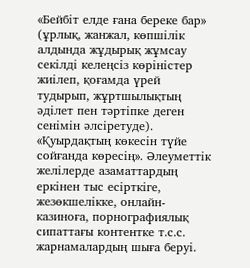«Бейбіт елде ғана береке бар» (ұрлық, жанжал, көпшілік алдында жұдырық жұмсау секілді келеңсіз көріністер жиілеп, қоғамда үрей тудырып, жұртшылықтың әділет пен тәртіпке деген сенімін әлсіретуде).
«Қуырдақтың көкесін түйе сойғанда көресің». Әлеуметтік желілерде азаматтардың еркінен тыс есірткіге, жезөкшелікке, онлайн-казиноға, порнографиялық сипаттағы контентке т.с.с. жарнамалардың шыға беруі.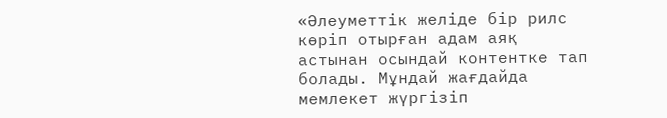«Әлеуметтік желіде бір рилс көріп отырған адам аяқ астынан осындай контентке тап болады. Мұндай жағдайда мемлекет жүргізіп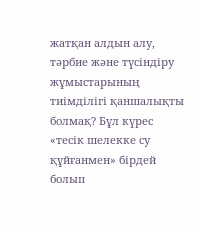жатқан алдын алу, тәрбие және түсіндіру жұмыстарының тиімділігі қаншалықты болмақ? Бұл күрес «тесік шелекке су құйғанмен» бірдей болып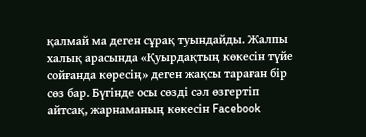қалмай ма деген сұрақ туындайды. Жалпы халық арасында «Қуырдақтың көкесін түйе сойғанда көресің» деген жақсы тараған бір сөз бар. Бүгінде осы сөзді сәл өзгертіп айтсақ, жарнаманың көкесін Facebook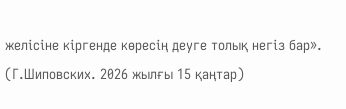желісіне кіргенде көресің деуге толық негіз бар». (Г.Шиповских. 2026 жылғы 15 қаңтар)